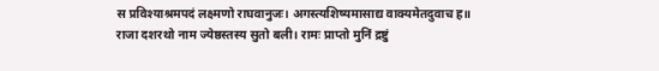स प्रविश्याश्रमपदं लक्ष्मणो राघवानुजः। अगस्त्यशिष्यमासाद्य वाक्यमेतदुवाच ह॥
राजा दशरथो नाम ज्येष्ठस्तस्य सुतो बली। रामः प्राप्तो मुनिं द्रष्टुं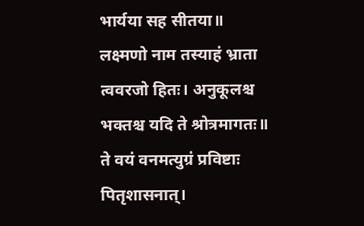भार्यया सह सीतया॥
लक्ष्मणो नाम तस्याहं भ्राता त्ववरजो हितः। अनुकूलश्च भक्तश्च यदि ते श्रोत्रमागतः॥
ते वयं वनमत्युग्रं प्रविष्टाः पितृशासनात्।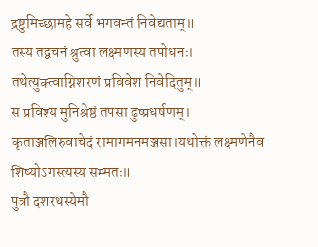द्रष्टुमिच्छामहे सर्वे भगवन्तं निवेद्यताम्॥
तस्य तद्वचनं श्रुत्वा लक्ष्मणस्य तपोधनः। तथेत्युक्त्वाग्निशरणं प्रविवेश निवेदितुम्॥
स प्रविश्य मुनिश्रेष्ठं तपसा ढुष्प्रधर्षणम्। कृताञ्जलिरुवाचेदं रामागमनमञ्जसा।यथोक्तं लक्ष्मणेनैव शिष्योऽगस्त्यस्य सम्मतः॥
पुत्रौ दशरथस्येमौ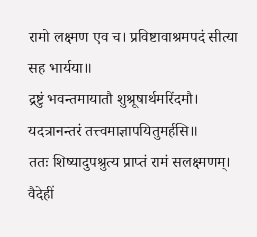रामो लक्ष्मण एव च। प्रविष्टावाश्रमपदं सीत्या सह भार्यया॥
द्रष्टुं भवन्तमायातौ शुश्रूषार्थमरिंदमौ। यदत्रानन्तरं तत्त्वमाज्ञापयितुमर्हसि॥
ततः शिष्यादुपश्रुत्य प्राप्तं रामं सलक्ष्मणम्। वैदेहीं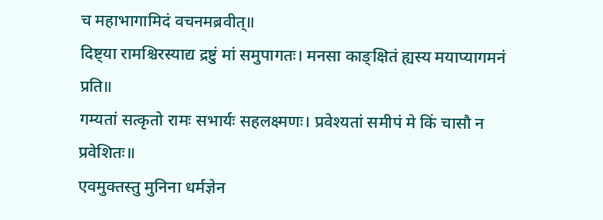च महाभागामिदं वचनमब्रवीत्॥
दिष्ट्या रामश्चिरस्याद्य द्रष्टुं मां समुपागतः। मनसा काङ्क्षितं ह्यस्य मयाप्यागमनं प्रति॥
गम्यतां सत्कृतो रामः सभार्यः सहलक्ष्मणः। प्रवेश्यतां समीपं मे किं चासौ न प्रवेशितः॥
एवमुक्तस्तु मुनिना धर्मज्ञेन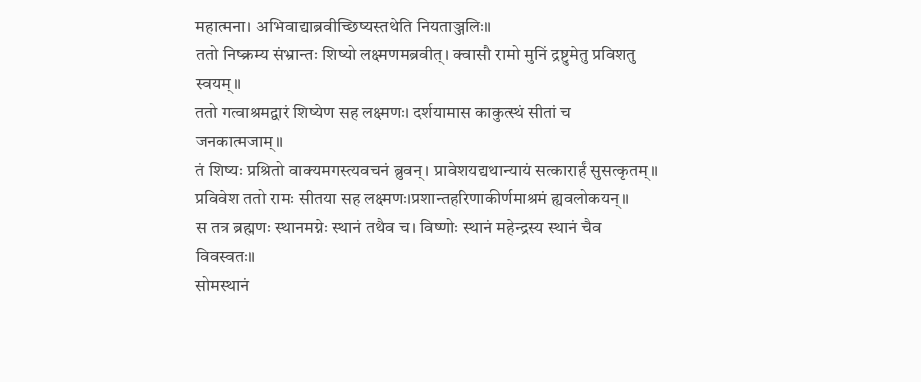महात्मना। अभिवाद्याब्रवीच्छिष्यस्तथेति नियताञ्जलिः॥
ततो निष्क्रम्य संभ्रान्तः शिष्यो लक्ष्मणमब्रवीत्। क्वासौ रामो मुनिं द्रष्टुमेतु प्रविशतु स्वयम्॥
ततो गत्वाश्रमद्वारं शिष्येण सह लक्ष्मणः। दर्शयामास काकुत्स्थं सीतां च जनकात्मजाम्॥
तं शिष्यः प्रश्रितो वाक्यमगस्त्यवचनं ब्रुवन्। प्रावेशयद्यथान्यायं सत्कारार्हं सुसत्कृतम्॥
प्रविवेश ततो रामः सीतया सह लक्ष्मणः।प्रशान्तहरिणाकीर्णमाश्रमं ह्यवलोकयन्॥
स तत्र ब्रह्मणः स्थानमग्नेः स्थानं तथैव च। विष्णोः स्थानं महेन्द्रस्य स्थानं चैव विवस्वतः॥
सोमस्थानं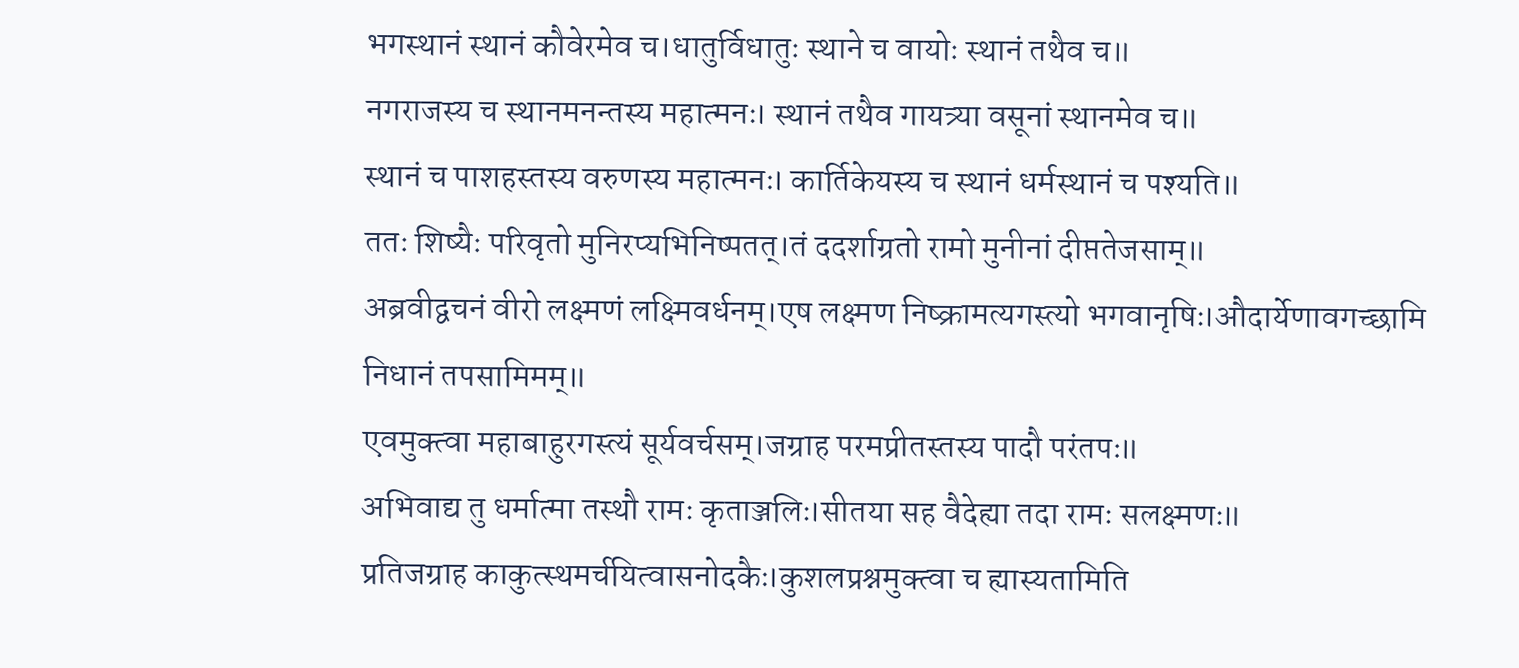भगस्थानं स्थानं कौवेरमेव च।धातुर्विधातुः स्थाने च वायोः स्थानं तथैव च॥
नगराजस्य च स्थानमनन्तस्य महात्मनः। स्थानं तथैव गायत्र्या वसूनां स्थानमेव च॥
स्थानं च पाशहस्तस्य वरुणस्य महात्मनः। कार्तिकेयस्य च स्थानं धर्मस्थानं च पश्यति॥
ततः शिष्यैः परिवृतो मुनिरप्यभिनिष्पतत्।तं ददर्शाग्रतो रामो मुनीनां दीप्ततेजसाम्॥
अब्रवीद्वचनं वीरो लक्ष्मणं लक्ष्मिवर्धनम्।एष लक्ष्मण निष्क्रामत्यगस्त्यो भगवानृषिः।औदार्येणावगच्छामि निधानं तपसामिमम्॥
एवमुक्त्वा महाबाहुरगस्त्यं सूर्यवर्चसम्।जग्राह परमप्रीतस्तस्य पादौ परंतपः॥
अभिवाद्य तु धर्मात्मा तस्थौ रामः कृताञ्जलिः।सीतया सह वैदेह्या तदा रामः सलक्ष्मणः॥
प्रतिजग्राह काकुत्स्थमर्चयित्वासनोदकैः।कुशलप्रश्नमुक्त्वा च ह्यास्यतामिति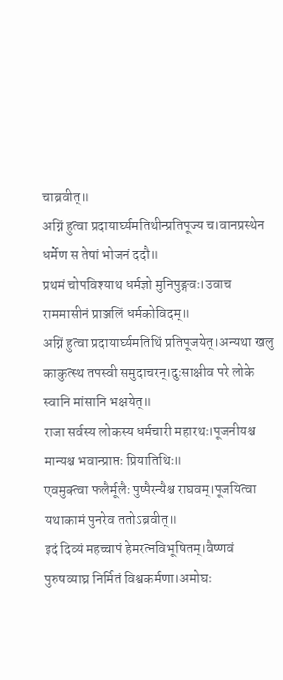चाब्रवीत्॥
अग्निं हुत्वा प्रदायार्घ्यमतिथीन्प्रतिपूज्य च।वानप्रस्थेन धर्मेण स तेषां भोजनं ददौ॥
प्रथमं चोपविश्याथ धर्मज्ञो मुनिपुङ्गवः।उवाच राममासीनं प्राञ्जलिं धर्मकोविदम्॥
अग्निं हुत्वा प्रदायार्घ्यमतिथिं प्रतिपूजयेत्।अन्यथा खलु काकुत्स्थ तपस्वी समुदाचरन्।दुःसाक्षीव परे लोके स्वानि मांसानि भक्षयेत्॥
राजा सर्वस्य लोकस्य धर्मचारी महारथः।पूजनीयश्च मान्यश्च भवान्प्राप्तः प्रियातिथिः॥
एवमुक्त्वा फलैर्मूलैः पुष्पैरन्यैश्च राघवम्।पूजयित्वा यथाकामं पुनरेव ततोऽब्रवीत्॥
इदं दिव्यं महच्चापं हेमरत्नविभूषितम्।वैष्णवं पुरुषव्याघ्र निर्मितं विश्वकर्मणा।अमोघः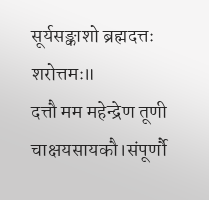सूर्यसङ्काशो ब्रह्मदत्तः शरोत्तमः॥
दत्तौ मम महेन्द्रेण तूणी चाक्षयसायकौ।संपूर्णौ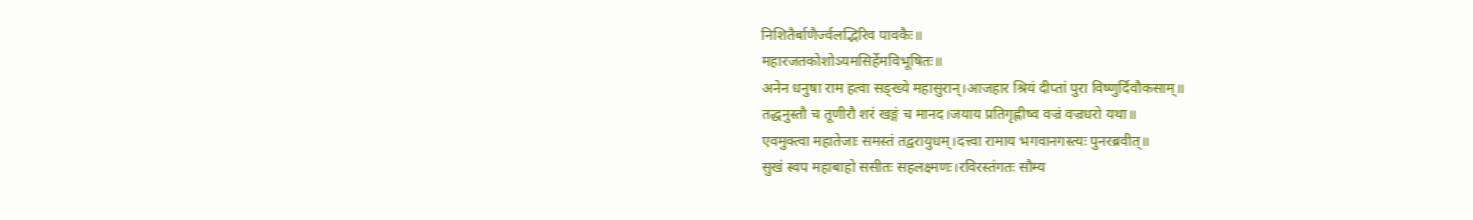निशितैर्बाणैर्ज्वलद्भिरिव पावकैः॥
महारजतकोशोऽयमसिर्हेमविभूषितः॥
अनेन धनुषा राम हत्वा सङ्ख्ये महासुरान्।आजहार श्रियं दीप्तां पुरा विष्णुर्दिवौकसाम्॥
तद्धनुस्तौ च तूणीरौ शरं खङ्गं च मानद।जयाय प्रतिगृह्णीष्व वज्रं वज्रधरो यथा॥
एवमुक्त्वा महातेजाः समस्तं तद्वरायुधम्।दत्त्वा रामाय भगवानगस्त्यः पुनरब्रवीत्॥
सुखं स्वप महाबाहो ससीतः सहलक्ष्मणः।रविरस्तंगतः सौम्य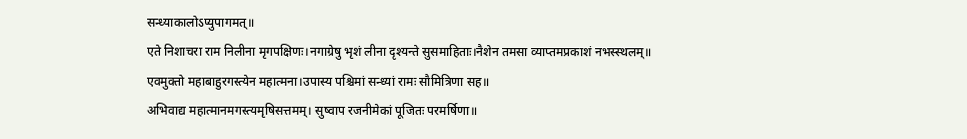सन्ध्याकालोऽप्युपागमत्॥
एते निशाचरा राम निलीना मृगपक्षिणः।नगाग्रेषु भृशं लीना दृश्यन्ते सुसमाहिताः।नैशेन तमसा व्याप्तमप्रकाशं नभस्स्थलम्॥
एवमुक्तो महाबाहुरगस्त्येन महात्मना।उपास्य पश्चिमां सन्ध्यां रामः सौमित्रिणा सह॥
अभिवाद्य महात्मानमगस्त्यमृषिसत्तमम्। सुष्वाप रजनीमेकां पूजितः परमर्षिणा॥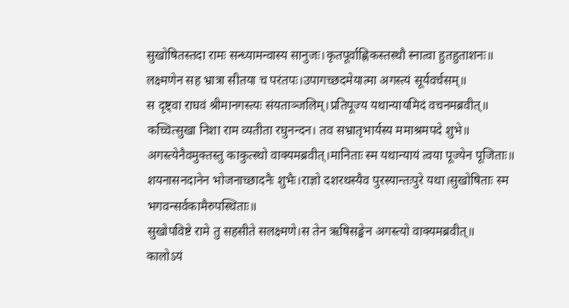सुखोषितस्तदा रामः सन्ध्यामन्वास्य सानुजः।कृतपूर्वाह्णिकस्तस्थौ स्नात्वा हुतहुताशनः॥
लक्ष्मणेन सह भ्रात्रा सीतया च परंतपः।उपागच्छदमेयात्मा अगस्त्यं सूर्यवर्चसम्॥
स दृष्ट्वा राघवं श्रीमानगस्त्यः संयताञ्जलिम्।प्रतिपूज्य यथान्यायमिदं वचनमब्रवीत्॥
कच्चित्सुखा निशा राम व्यतीता रघुनन्दन। तव सभ्रातृभार्यस्य ममाश्रमपदे शुभे॥
अगस्त्येनैवमुक्तस्तु काकुत्स्थो वाक्यमब्रवीत्।मानिताः स्म यथान्यायं त्वया पूज्येन पूजिताः॥
शयनासनदानेन भोजनाच्छादनैः शुभैः।राज्ञो दशरथस्यैव पुरस्यान्तःपुरे यथा।सुखोषिताः स्म भगवन्सर्वकामैरुपस्थिताः॥
सुखोपविष्टे रामे तु सहसीते सलक्ष्मणे।स तेन ऋषिसङ्घेन अगस्त्यो वाक्यमब्रवीत्॥
कालोऽयं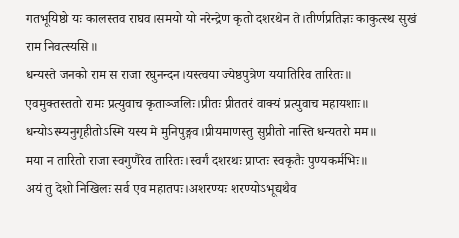गतभूयिष्ठो यः कालस्तव राघव।समयो यो नरेन्द्रेण कृतो दशरथेन ते।तीर्णप्रतिज्ञः काकुत्स्थ सुखं राम निवत्स्यसि॥
धन्यस्ते जनको राम स राजा रघुनन्दन।यस्त्वया ज्येष्ठपुत्रेण ययातिरिव तारितः॥
एवमुक्तस्ततो रामः प्रत्युवाच कृताञ्जलिः।प्रीतः प्रीततरं वाक्यं प्रत्युवाच महायशाः॥
धन्योऽस्म्यनुगृहीतोऽस्मि यस्य मे मुनिपुङ्गव।प्रीयमाणस्तु सुप्रीतो नास्ति धन्यतरो मम॥
मया न तारितो राजा स्वगुणैरेव तारितः।स्वर्गं दशरथः प्राप्तः स्वकृतैः पुण्यकर्मभिः॥
अयं तु देशो निखिलः सर्व एव महातपः।अशरण्यः शरण्योऽभूद्यथैव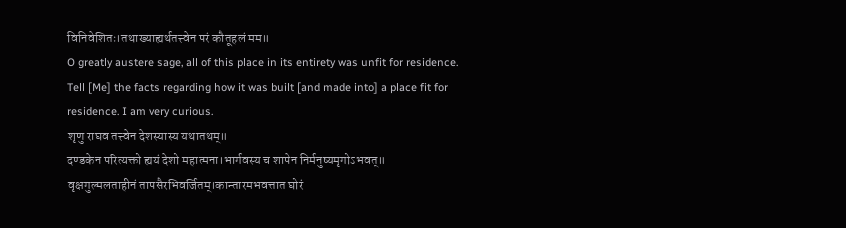विनिवेशितः।तथाख्याह्यर्थतत्त्वेन परं कौतूहलं मम॥
O greatly austere sage, all of this place in its entirety was unfit for residence. Tell [Me] the facts regarding how it was built [and made into] a place fit for residence. I am very curious.
शृणु राघव तत्त्वेन देशस्यास्य यथातथम्॥
दण्डकेन परित्यक्तो ह्ययं देशो महात्मना।भार्गवस्य च शापेन निर्मनुष्यमृगोऽभवत्॥
वृक्षगुल्मलताहीनं तापसैरभिवर्जितम्।कान्तारमभवत्तात घोरं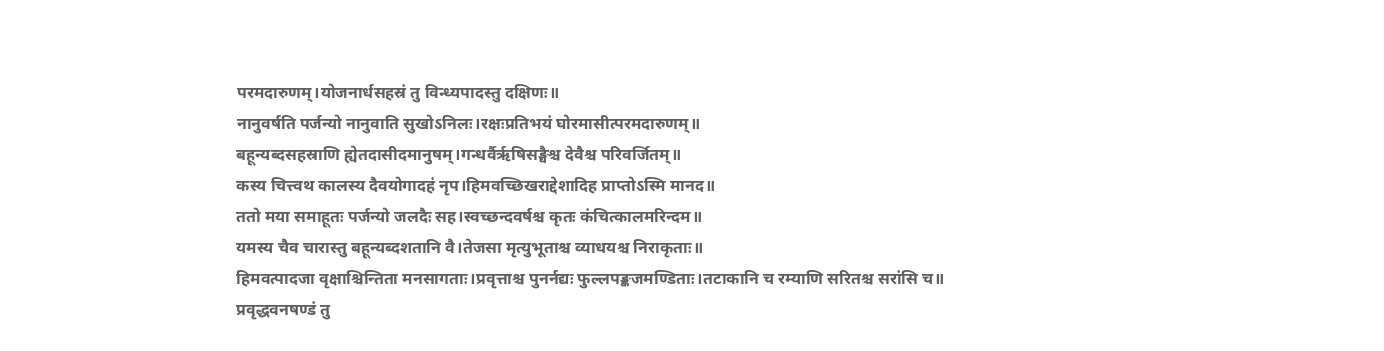परमदारुणम्।योजनार्धसहस्रं तु विन्ध्यपादस्तु दक्षिणः॥
नानुवर्षति पर्जन्यो नानुवाति सुखोऽनिलः।रक्षःप्रतिभयं घोरमासीत्परमदारुणम्॥
बहून्यब्दसहस्राणि ह्येतदासीदमानुषम्।गन्धर्वैर्ऋषिसङ्घैश्च देवैश्च परिवर्जितम्॥
कस्य चित्त्वथ कालस्य दैवयोगादहं नृप।हिमवच्छिखराद्देशादिह प्राप्तोऽस्मि मानद॥
ततो मया समाहूतः पर्जन्यो जलदैः सह।स्वच्छन्दवर्षश्च कृतः कंचित्कालमरिन्दम॥
यमस्य चैव चारास्तु बहून्यब्दशतानि वै।तेजसा मृत्युभूताश्च व्याधयश्च निराकृताः॥
हिमवत्पादजा वृक्षाश्चिन्तिता मनसागताः।प्रवृत्ताश्च पुनर्नद्यः फुल्लपङ्कजमण्डिताः।तटाकानि च रम्याणि सरितश्च सरांसि च॥
प्रवृद्धवनषण्डं तु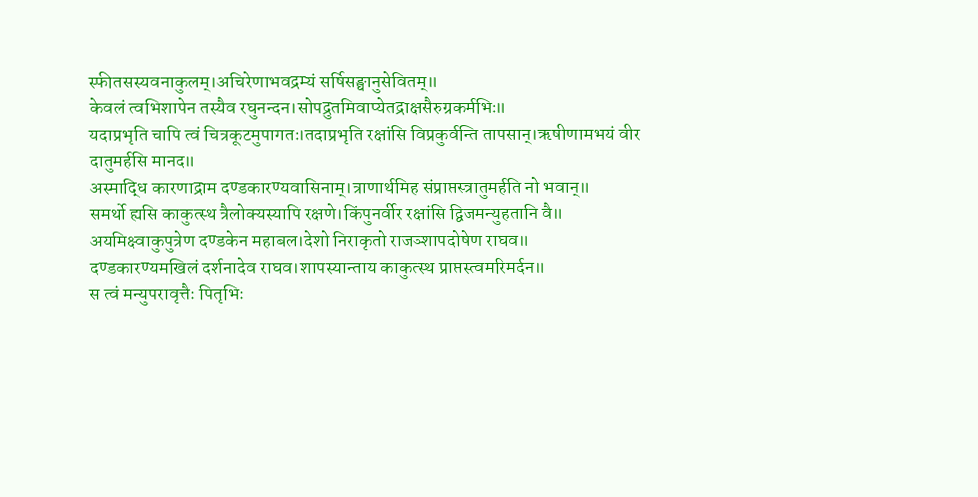स्फीतसस्यवनाकुलम्।अचिरेणाभवद्रम्यं सर्षिसङ्घानुसेवितम्॥
केवलं त्वभिशापेन तस्यैव रघुनन्दन।सोपद्रुतमिवाप्येतद्राक्षसैरुग्रकर्मभिः॥
यदाप्रभृति चापि त्वं चित्रकूटमुपागतः।तदाप्रभृति रक्षांसि विप्रकुर्वन्ति तापसान्।ऋषीणामभयं वीर दातुमर्हसि मानद॥
अस्माद्धि कारणाद्राम दण्डकारण्यवासिनाम्।त्राणार्थमिह संप्राप्तस्त्रातुमर्हति नो भवान्॥
समर्थो ह्यसि काकुत्स्थ त्रैलोक्यस्यापि रक्षणे।किंपुनर्वीर रक्षांसि द्विजमन्युहतानि वै॥
अयमिक्ष्वाकुपुत्रेण दण्डकेन महाबल।देशो निराकृतो राजञ्शापदोषेण राघव॥
दण्डकारण्यमखिलं दर्शनादेव राघव।शापस्यान्ताय काकुत्स्थ प्राप्तस्त्वमरिमर्दन॥
स त्वं मन्युपरावृत्तैः पितृभिः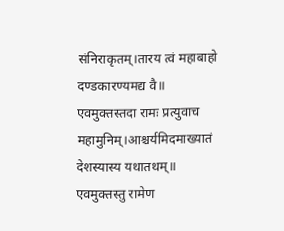संनिराकृतम्।तारय त्वं महाबाहो दण्डकारण्यमद्य वै॥
एवमुक्तस्तदा रामः प्रत्युवाच महामुनिम्।आश्चर्यमिदमाख्यातं देशस्यास्य यथातथम्॥
एवमुक्तस्तु रामेण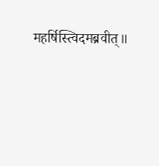महर्षिस्त्विदमब्रवीत्॥